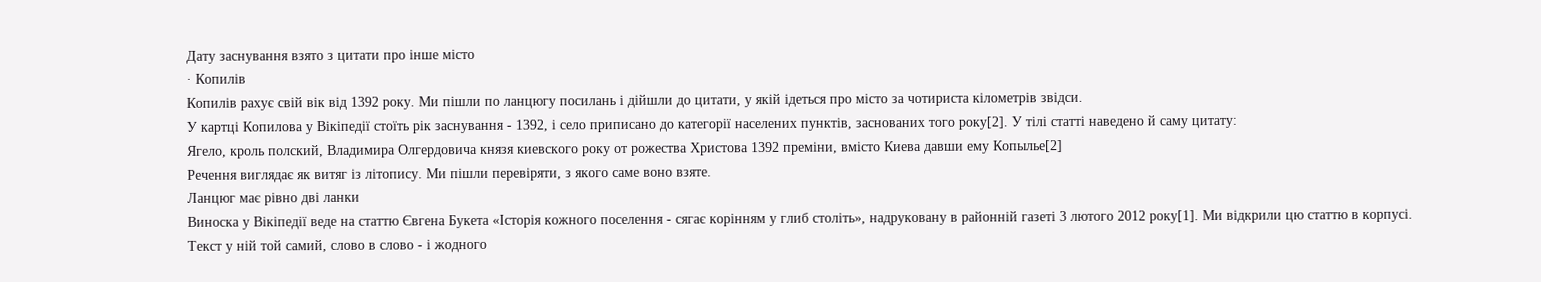Дату заснування взято з цитати про інше місто
· Копилів
Копилів рахує свій вік від 1392 року. Ми пішли по ланцюгу посилань і дійшли до цитати, у якій ідеться про місто за чотириста кілометрів звідси.
У картці Копилова у Вікіпедії стоїть рік заснування - 1392, і село приписано до категорії населених пунктів, заснованих того року[2]. У тілі статті наведено й саму цитату:
Ягело, кроль полский, Владимира Олгердовича князя киевского року от рожества Христова 1392 преміни, вмісто Киева давши ему Копылье[2]
Речення виглядає як витяг із літопису. Ми пішли перевіряти, з якого саме воно взяте.
Ланцюг має рівно дві ланки
Виноска у Вікіпедії веде на статтю Євгена Букета «Історія кожного поселення - сягає корінням у глиб століть», надруковану в районній газеті 3 лютого 2012 року[1]. Ми відкрили цю статтю в корпусі. Текст у ній той самий, слово в слово - і жодного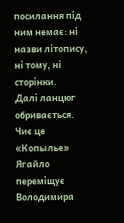посилання під ним немає: ні назви літопису, ні тому, ні сторінки.
Далі ланцюг обривається.
Чиє це «Копылье»
Ягайло переміщує Володимира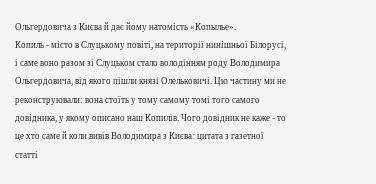Ольгердовича з Києва й дає йому натомість «Копылье».
Копиль - місто в Слуцькому повіті, на території нинішньої Білорусі, і саме воно разом зі Слуцьком стало володінням роду Володимира Ольгердовича, від якого пішли князі Олельковичі. Цю частину ми не реконструювали: вона стоїть у тому самому томі того самого довідника, у якому описано наш Копилів. Чого довідник не каже - то це хто саме й коли вивів Володимира з Києва: цитата з газетної статті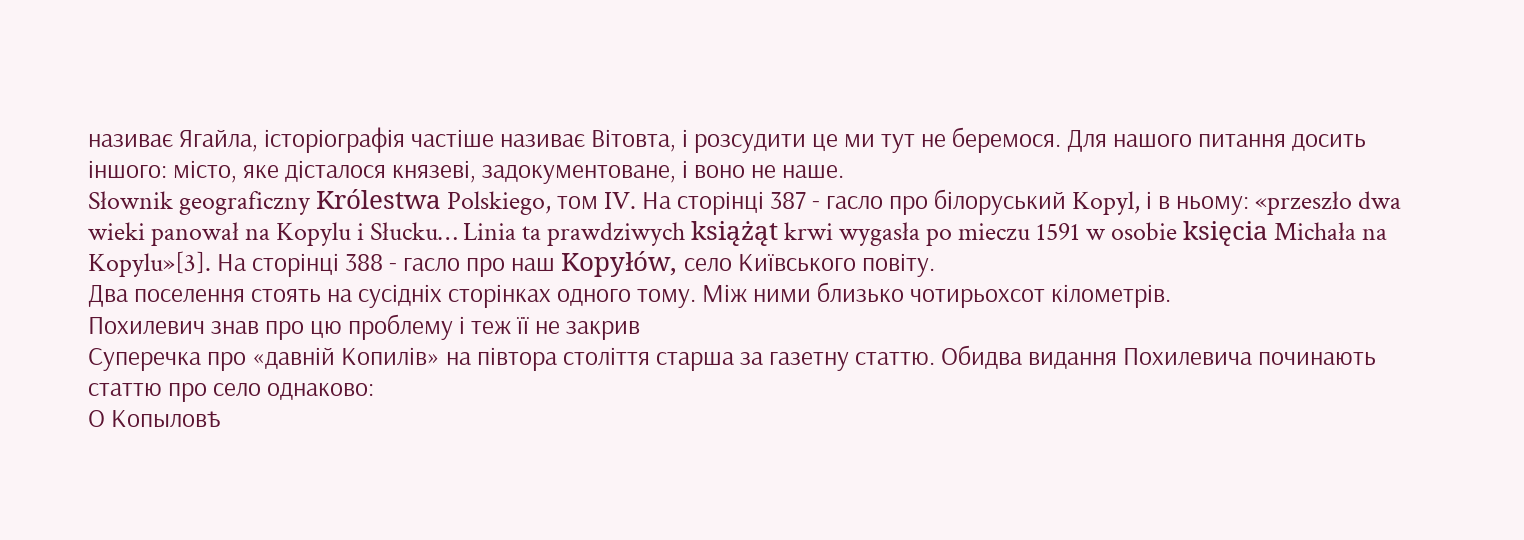називає Ягайла, історіографія частіше називає Вітовта, і розсудити це ми тут не беремося. Для нашого питання досить іншого: місто, яке дісталося князеві, задокументоване, і воно не наше.
Słownik geograficzny Królestwa Polskiego, том IV. На сторінці 387 - гасло про білоруський Kopyl, і в ньому: «przeszło dwa wieki panował na Kopylu i Słucku… Linia ta prawdziwych książąt krwi wygasła po mieczu 1591 w osobie księcia Michała na Kopylu»[3]. На сторінці 388 - гасло про наш Kopyłów, село Київського повіту.
Два поселення стоять на сусідніх сторінках одного тому. Між ними близько чотирьохсот кілометрів.
Похилевич знав про цю проблему і теж її не закрив
Суперечка про «давній Копилів» на півтора століття старша за газетну статтю. Обидва видання Похилевича починають статтю про село однаково:
О Копыловѣ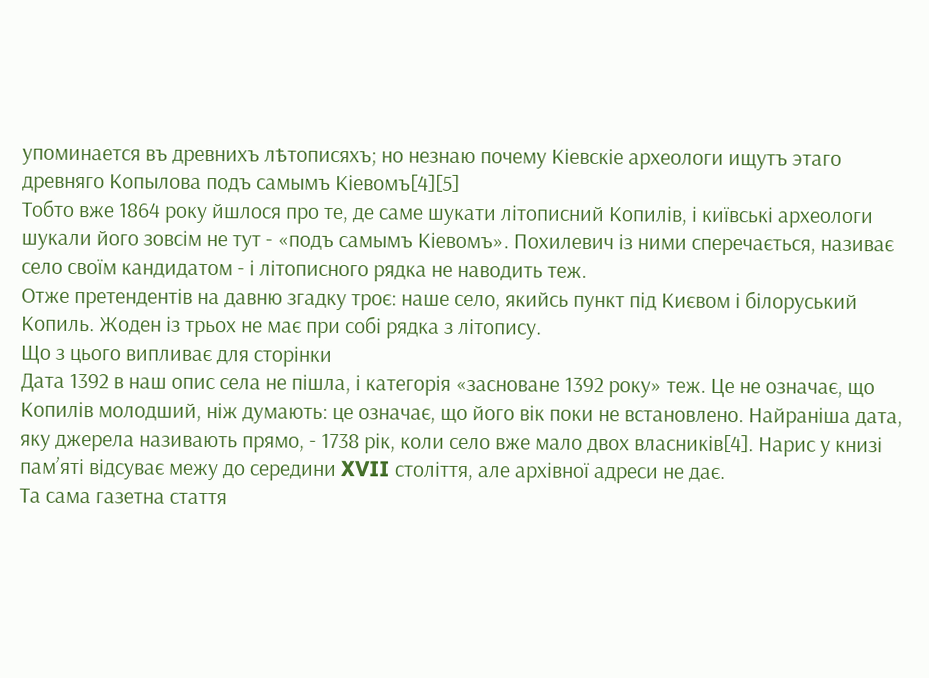упоминается въ древнихъ лѣтописяхъ; но незнаю почему Кіевскіе археологи ищутъ этаго древняго Копылова подъ самымъ Кіевомъ[4][5]
Тобто вже 1864 року йшлося про те, де саме шукати літописний Копилів, і київські археологи шукали його зовсім не тут - «подъ самымъ Кіевомъ». Похилевич із ними сперечається, називає село своїм кандидатом - і літописного рядка не наводить теж.
Отже претендентів на давню згадку троє: наше село, якийсь пункт під Києвом і білоруський Копиль. Жоден із трьох не має при собі рядка з літопису.
Що з цього випливає для сторінки
Дата 1392 в наш опис села не пішла, і категорія «засноване 1392 року» теж. Це не означає, що Копилів молодший, ніж думають: це означає, що його вік поки не встановлено. Найраніша дата, яку джерела називають прямо, - 1738 рік, коли село вже мало двох власників[4]. Нарис у книзі памʼяті відсуває межу до середини XVII століття, але архівної адреси не дає.
Та сама газетна стаття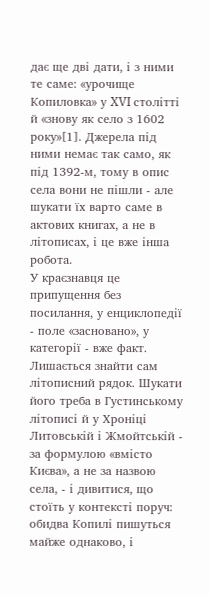дає ще дві дати, і з ними те саме: «урочище Копиловка» у XVI столітті й «знову як село з 1602 року»[1]. Джерела під ними немає так само, як під 1392-м, тому в опис села вони не пішли - але шукати їх варто саме в актових книгах, а не в літописах, і це вже інша робота.
У краєзнавця це припущення без посилання, у енциклопедії - поле «засновано», у категорії - вже факт.
Лишається знайти сам літописний рядок. Шукати його треба в Густинському літописі й у Хроніці Литовській і Жмойтській - за формулою «вмісто Києва», а не за назвою села, - і дивитися, що стоїть у контексті поруч: обидва Копилі пишуться майже однаково, і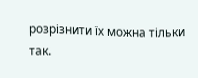розрізнити їх можна тільки так.